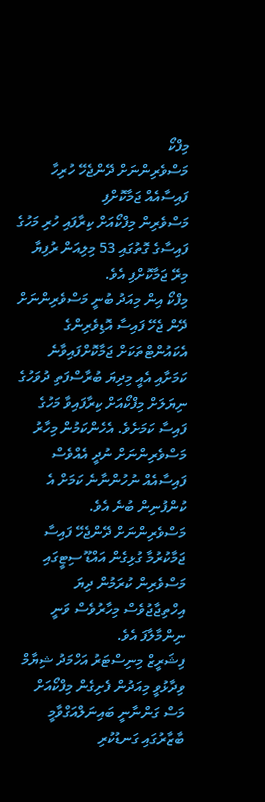މިފްކޯ
މަސްވެރިންނަށް ދޭންޖެހޭ ހުރިހާ ފައިސާއެއް ޖަމާކޮށްފި
މަސްވެރިން މިފްކޯއަށް ކިރާފައި ހުރި މަހުގެ ފައިސާގެ ގޮތުގައި 53 މިލިއަން ރުފިޔާ މިރޭ ޖަމާކޮށްފި އެވެ.
މިފްކޯ އިން މިއަދު ބުނީ މަސްވެރިންނަށް ދޭން ޖެހޭ ފައިސާ އޮޑިވެރިންގެ އެކައުންޓްތަކަށް ޖަމާކޮށްފައިވާނެ ކަމަށާއި އެއީ މިދިޔަ ބުރާސްފަތި ދުވަހުގެ ނިޔަލަށް މިފްކޯއަށް ކިރާފައިވާ މަހުގެ ފައިސާ ކަމަށެވެ. އެހެންކަމުން މިހާރު މަސްވެރިންނަށް ނުދީ އެއްވެސް ފައިސާއެއް ނުހުންނާނެ ކަމަށް އެ ކުންފުނިން ބުނެ އެވެ.
މަސްވެރިންނަށް ދޭންޖެހޭ ފައިސާ ޖަމާކުރުމާ ގުޅިގެން އައްޑޫ ސިޓީގައި މަސްވެރިން ކުރަމުން ދިޔަ އިހްތިޖާޖުވެސް މިހާރުވެސް ވަނީ ނިންމާލާފަ އެވެ.
ފިޝަރީޒް މިނިސްޓަރު އަހްމަދު ޝިޔާމް ވިދާޅުވީ މިއަދުން ފެށިގެން މިފްކޯއަށް މަސް ގަންނާނީ ބައިނަލްއަގްވާމީ ބާޒާރުގައި ގަނޑުކުރި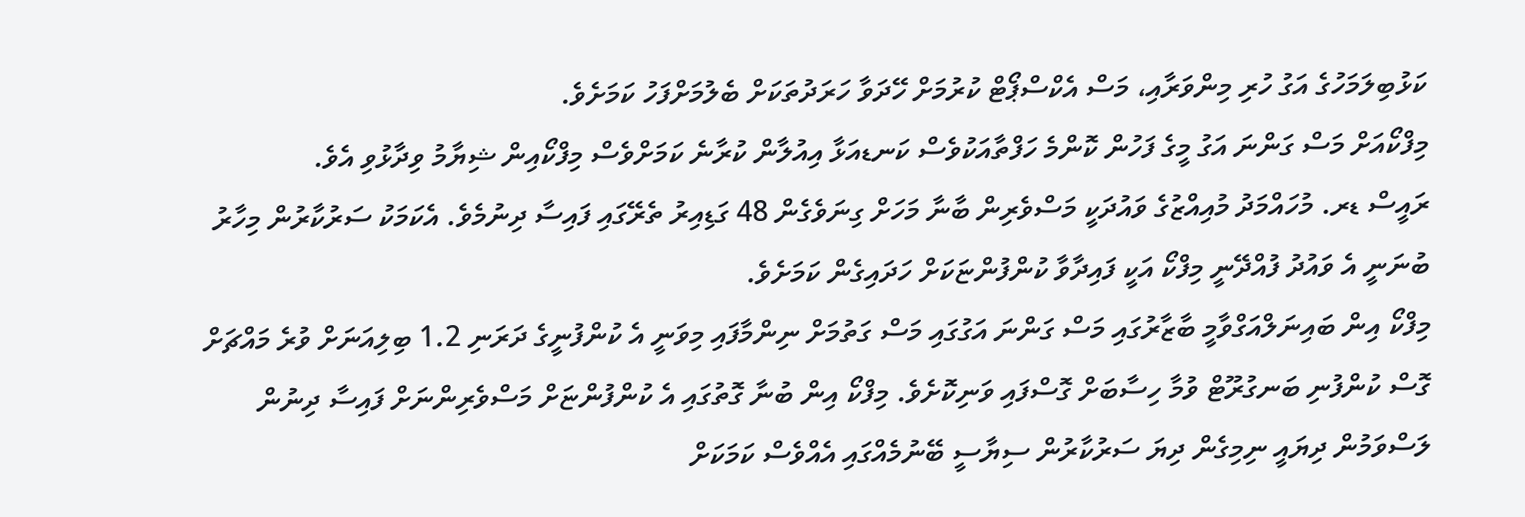ކަޅުބިލަމަހުގެ އަގު ހުރި މިންވަރާއި، މަސް އެކްސްޕޯޓް ކުރުމަށް ހޭދަވާ ހަރަދުތަކަށް ބެލުމަށްފަހު ކަމަށެވެ.
މިފްކޯއަށް މަސް ގަންނަ އަގު މީގެ ފަހުން ކޮންމެ ހަފްތާއަކުވެސް ކަނޑއަޅާ އިއުލާން ކުރާނެ ކަމަށްވެސް މިފްކޯއިން ޝިޔާމު ވިދާޅުވި އެވެ.
ރައީސް ޑރ. މުހައްމަދު މުއިއްޒުގެ ވައުދަކީ މަސްވެރިން ބާނާ މަހަށް ގިނަވެގެން 48 ގަޑިއިރު ތެރޭގައި ފައިސާ ދިނުމެވެ. އެކަމަކު ސަރުކާރުން މިހާރު ބުނަނީ އެ ވައުދު ފުއްދޭނީ މިފްކޯ އަކީ ފައިދާވާ ކުންފުންޏަކަށް ހަދައިގެން ކަމަށެވެ.
މިފްކޯ އިން ބައިނަލްއަގްވާމީ ބާޒާރުގައި މަސް ގަންނަ އަގުގައި މަސް ގަތުމަށް ނިންމާފައި މިވަނީ އެ ކުންފުނީގެ ދަރަނި 1.2 ބިލިއަނަށް ވުރެ މައްޗަށް ގޮސް ކުންފުނި ބަނގުރޫޓް ވުމާ ހިސާބަށް ގޮސްފައި ވަނިކޮށެވެ. މިފްކޯ އިން ބުނާ ގޮތުގައި އެ ކުންފުންޏަށް މަސްވެރިންނަށް ފައިސާ ދިނުން ލަސްވަމުން ދިޔައީ ނިމިގެން ދިޔަ ސަރުކާރުން ސިޔާސީ ބޭނުމެއްގައި އެއްވެސް ކަމަކަށް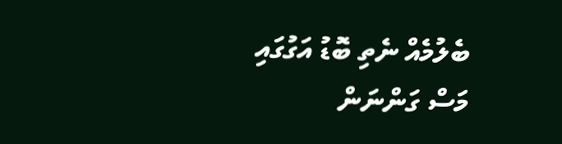ބެލުމެއް ނެތި ބޮޑު އަގުގައި މަސް ގަންނަން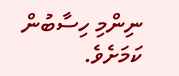ނިންމި ހިސާބުން ކަމަށެވެ.